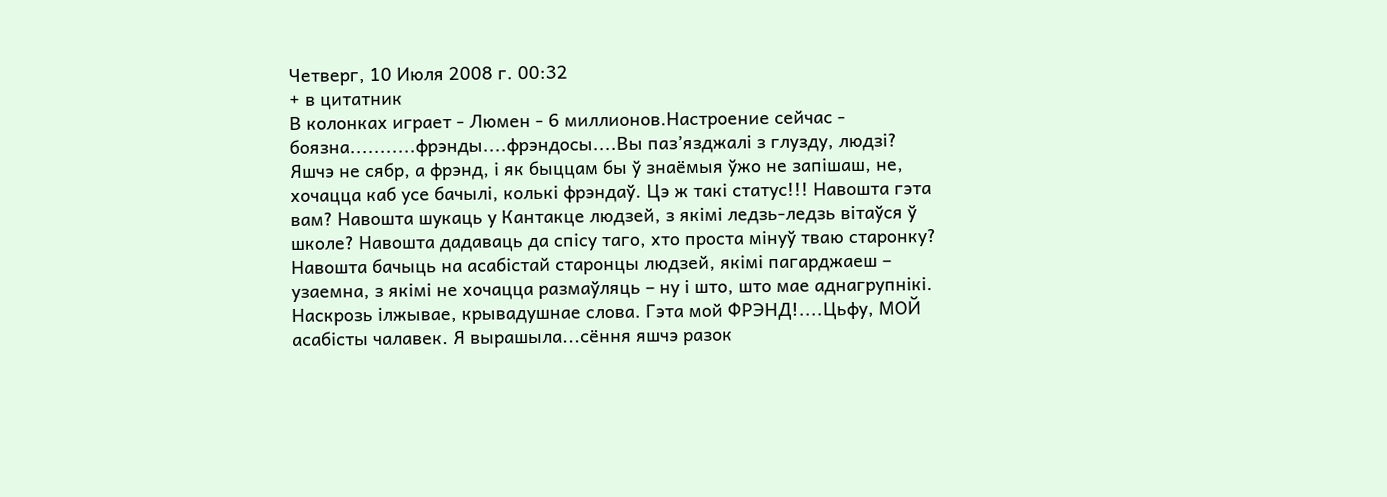Четверг, 10 Июля 2008 г. 00:32
+ в цитатник
В колонках играет - Люмен - 6 миллионов.Настроение сейчас - боязна...........фрэнды....фрэндосы....Вы паз’язджалі з глузду, людзі? Яшчэ не сябр, а фрэнд, і як быццам бы ў знаёмыя ўжо не запішаш, не, хочацца каб усе бачылі, колькі фрэндаў. Цэ ж такі статус!!! Навошта гэта вам? Навошта шукаць у Кантакце людзей, з якімі ледзь-ледзь вітаўся ў школе? Навошта дадаваць да спісу таго, хто проста мінуў тваю старонку? Навошта бачыць на асабістай старонцы людзей, якімі пагарджаеш – узаемна, з якімі не хочацца размаўляць – ну і што, што мае аднагрупнікі. Наскрозь ілжывае, крывадушнае слова. Гэта мой ФРЭНД!....Цьфу, МОЙ асабісты чалавек. Я вырашыла...сёння яшчэ разок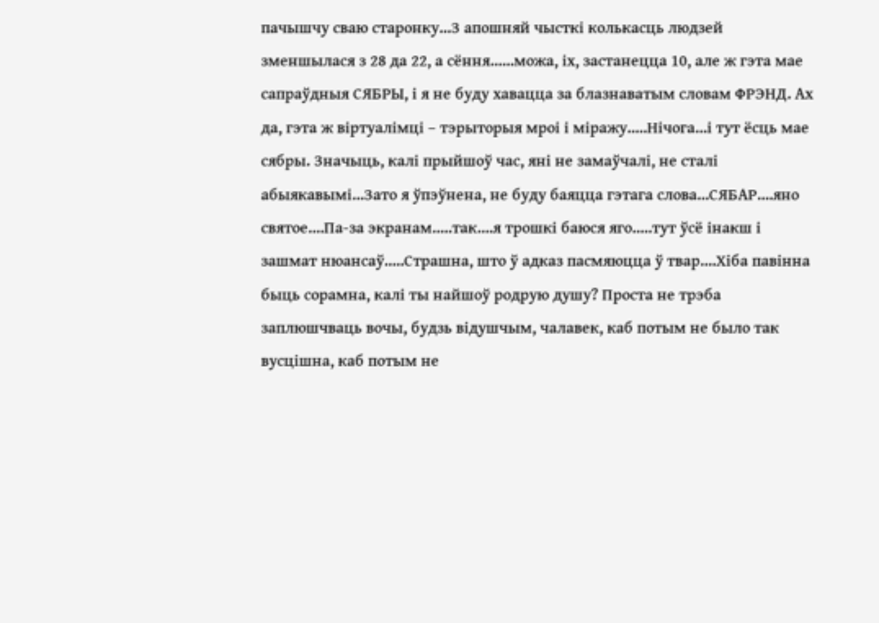пачышчу сваю старонку...З апошняй чысткі колькасць людзей зменшылася з 28 да 22, а сёння......можа, іх, застанецца 10, але ж гэта мае сапраўдныя СЯБРЫ, і я не буду хавацца за блазнаватым словам ФРЭНД. Ах да, гэта ж віртуалімці – тэрыторыя мроі і міражу.....Нічога...і тут ёсць мае сябры. Значыць, калі прыйшоў час, яні не замаўчалі, не сталі абыякавымі...Зато я ўпэўнена, не буду баяцца гэтага слова...СЯБАР....яно святое....Па-за экранам.....так....я трошкі баюся яго.....тут ўсё інакш і зашмат нюансаў.....Страшна, што ў адказ пасмяюцца ў твар....Хіба павінна быць сорамна, калі ты найшоў родрую душу? Проста не трэба заплюшчваць вочы, будзь відушчым, чалавек, каб потым не было так вусцішна, каб потым не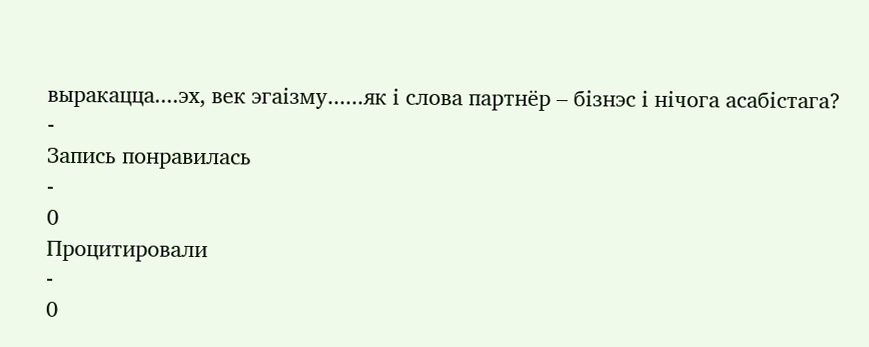выракацца....эх, век эгаізму......як і слова партнёр – бізнэс і нічога асабістага?
-
Запись понравилась
-
0
Процитировали
-
0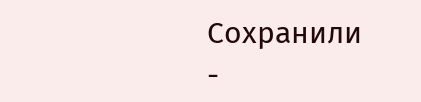Сохранили
-